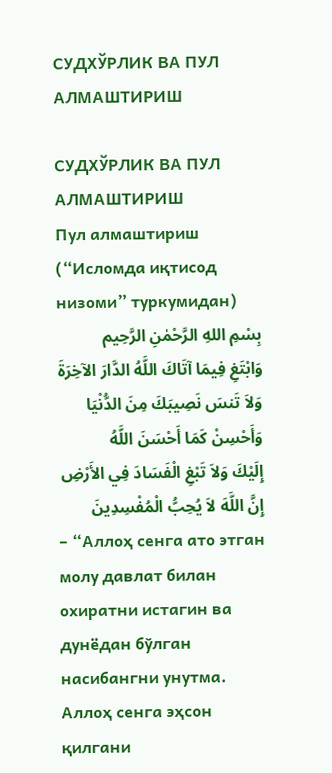СУДХЎРЛИК ВА ПУЛ АЛМАШТИРИШ

СУДХЎРЛИК ВА ПУЛ АЛМАШТИРИШ
Пул алмаштириш
(“Исломда иқтисод низоми” туркумидан)
بِسْمِ اللهِ الرَّحْمٰنِ الرَّحِيم
وَابْتَغِ فِيمَا آتَاكَ اللَّهُ الدَّارَ الآخِرَةَ وَلاَ تَنسَ نَصِيبَكَ مِنَ الدُّنْيَا وَأَحْسِنْ كَمَا أَحْسَنَ اللَّهُ
إِلَيْكَ وَلاَ تَبْغِ الْفَسَادَ فِي الأَرْضِ إِنَّ اللَّهَ لاَ يُحِبُّ الْمُفْسِدِينَ
– “Аллоҳ сенга ато этган молу давлат билан охиратни истагин ва дунёдан бўлган насибангни унутма. Аллоҳ сенга эҳсон қилгани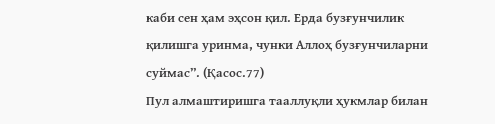каби сен ҳам эҳсон қил. Ерда бузғунчилик қилишга уринма, чунки Аллоҳ бузғунчиларни суймас”. (Қасос.77)
Пул алмаштиришга тааллуқли ҳукмлар билан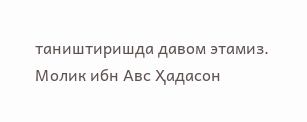таништиришда давом этамиз.
Молик ибн Авс Ҳадасон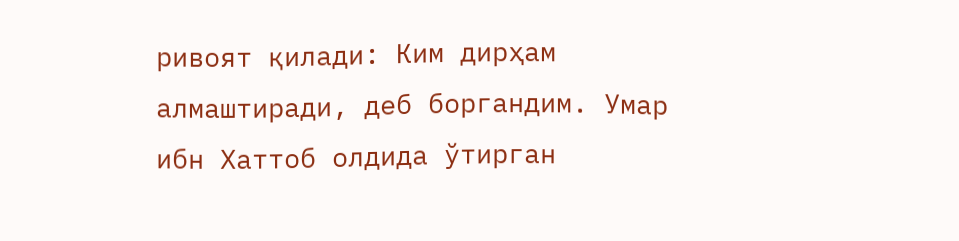ривоят қилади: Ким дирҳам алмаштиради, деб боргандим. Умар ибн Хаттоб олдида ўтирган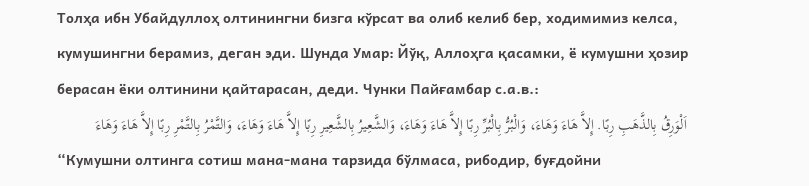Толҳа ибн Убайдуллоҳ олтинингни бизга кўрсат ва олиб келиб бер, ходимимиз келса, кумушингни берамиз, деган эди. Шунда Умар: Йўқ, Аллоҳга қасамки, ё кумушни ҳозир берасан ёки олтинини қайтарасан, деди. Чунки Пайғамбар с.а.в.:
اَلْوَرِقُ بِالذَّهَبِ رِبًا. إِلاَّ هَاءَ وَهَاءَ، وَالْبُرُّ بِالْبُرِّ رِبًا إِلاَّ هَاءَ وَهَاءَ، وَالشَّعِيرُ بِالشَّعِيرِ رِبًا إِلاَّ هَاءَ وَهَاءَ، وَالتَّمْرُ بِالتَّمْرِ رِبًا إِلاَّ هَاءَ وَهَاءَ
“Кумушни олтинга сотиш мана-мана тарзида бўлмаса, рибодир, буғдойни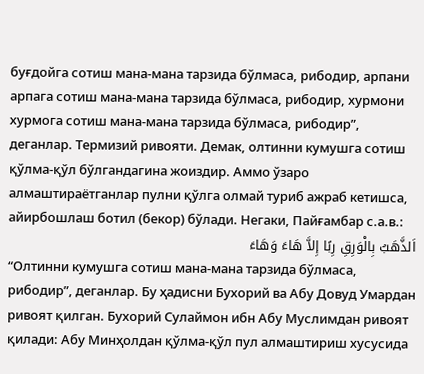буғдойга сотиш мана-мана тарзида бўлмаса, рибодир, арпани арпага сотиш мана-мана тарзида бўлмаса, рибодир, хурмони хурмога сотиш мана-мана тарзида бўлмаса, рибодир”, деганлар. Термизий ривояти. Демак, олтинни кумушга сотиш қўлма-қўл бўлгандагина жоиздир. Аммо ўзаро алмаштираётганлар пулни қўлга олмай туриб ажраб кетишса, айирбошлаш ботил (бекор) бўлади. Негаки, Пайғамбар с.а.в.:
اَلذَّهَبُ بِالْوَرِقِ رِبًا إِلاَّ هَاءَ وَهَاءَ
“Олтинни кумушга сотиш мана-мана тарзида бўлмаса, рибодир”, деганлар. Бу ҳадисни Бухорий ва Абу Довуд Умардан ривоят қилган. Бухорий Сулаймон ибн Абу Муслимдан ривоят қилади: Абу Минҳолдан қўлма-қўл пул алмаштириш хусусида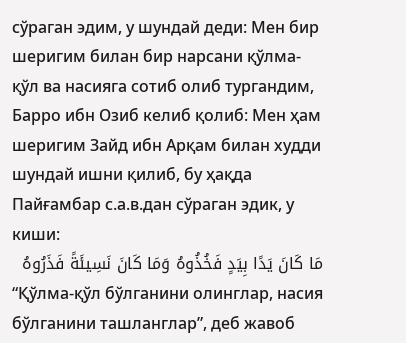сўраган эдим, у шундай деди: Мен бир шеригим билан бир нарсани қўлма-қўл ва насияга сотиб олиб тургандим, Барро ибн Озиб келиб қолиб: Мен ҳам шеригим Зайд ибн Арқам билан худди шундай ишни қилиб, бу ҳақда Пайғамбар с.а.в.дан сўраган эдик, у киши:
مَا كَانَ يَدًا بِيَدٍ فَخُذُوهُ وَمَا كَانَ نَسِيئَةً فَذَرُوهُ
“Қўлма-қўл бўлганини олинглар, насия бўлганини ташланглар”, деб жавоб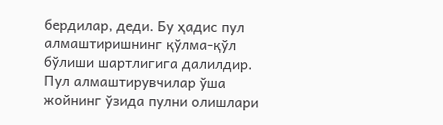бердилар, деди. Бу ҳадис пул алмаштиришнинг қўлма-қўл бўлиши шартлигига далилдир.
Пул алмаштирувчилар ўша жойнинг ўзида пулни олишлари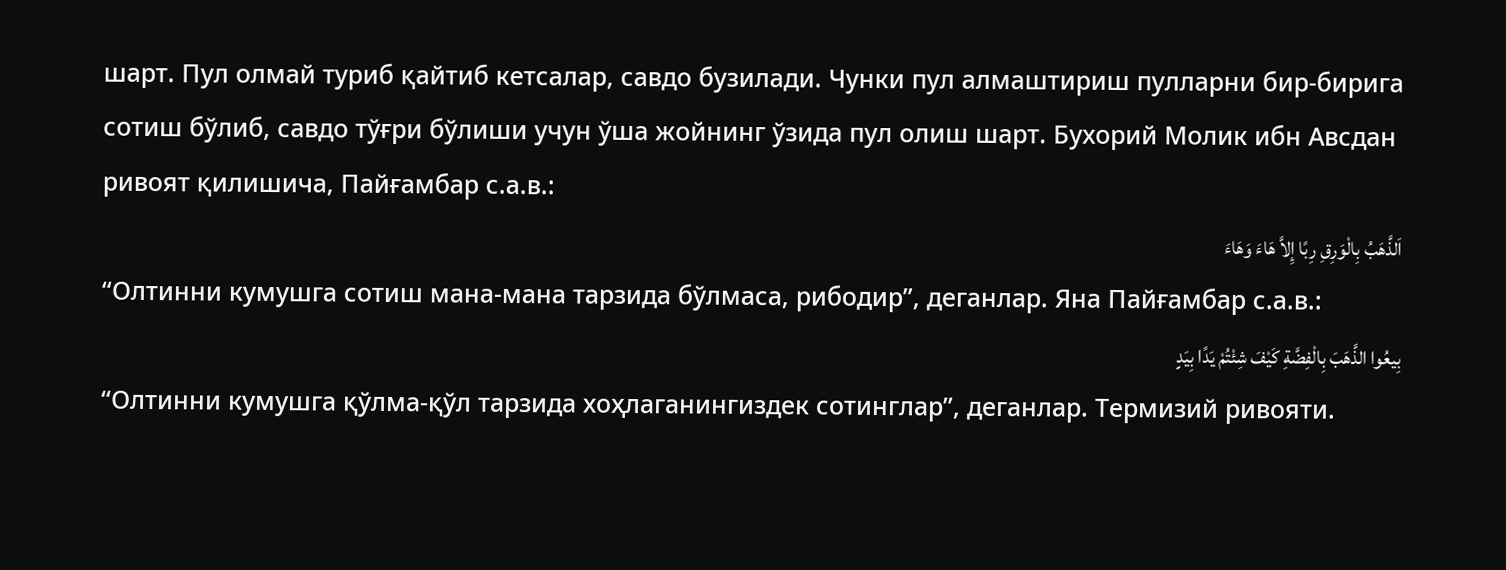шарт. Пул олмай туриб қайтиб кетсалар, савдо бузилади. Чунки пул алмаштириш пулларни бир-бирига сотиш бўлиб, савдо тўғри бўлиши учун ўша жойнинг ўзида пул олиш шарт. Бухорий Молик ибн Авсдан ривоят қилишича, Пайғамбар с.а.в.:
اَلذَّهَبُ بِالْوَرِقِ رِبًا إِلاَّ هَاءَ وَهَاءَ
“Олтинни кумушга сотиш мана-мана тарзида бўлмаса, рибодир”, деганлар. Яна Пайғамбар с.а.в.:
بِيعُوا الذَّهَبَ بِالْفِضَّةِ كَيْفَ شِئْتُمْ يَدًا بِيَدٍ
“Олтинни кумушга қўлма-қўл тарзида хоҳлаганингиздек сотинглар”, деганлар. Термизий ривояти.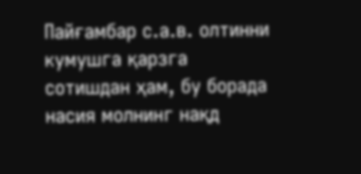Пайғамбар с.а.в. олтинни кумушга қарзга сотишдан ҳам, бу борада насия молнинг нақд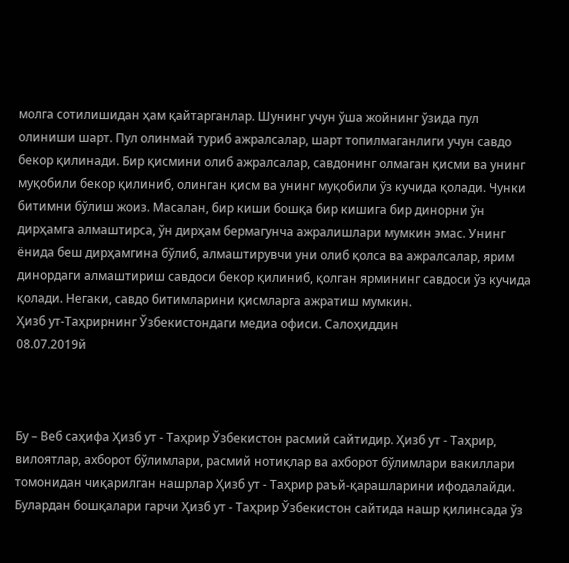молга сотилишидан ҳам қайтарганлар. Шунинг учун ўша жойнинг ўзида пул олиниши шарт. Пул олинмай туриб ажралсалар, шарт топилмаганлиги учун савдо бекор қилинади. Бир қисмини олиб ажралсалар, савдонинг олмаган қисми ва унинг муқобили бекор қилиниб, олинган қисм ва унинг муқобили ўз кучида қолади. Чунки битимни бўлиш жоиз. Масалан, бир киши бошқа бир кишига бир динорни ўн дирҳамга алмаштирса, ўн дирҳам бермагунча ажралишлари мумкин эмас. Унинг ёнида беш дирҳамгина бўлиб, алмаштирувчи уни олиб қолса ва ажралсалар, ярим динордаги алмаштириш савдоси бекор қилиниб, қолган ярмининг савдоси ўз кучида қолади. Негаки, савдо битимларини қисмларга ажратиш мумкин.
Ҳизб ут-Таҳрирнинг Ўзбекистондаги медиа офиси. Салоҳиддин
08.07.2019й



Бу – Веб саҳифа Ҳизб ут - Таҳрир Ўзбекистон расмий сайтидир. Ҳизб ут - Таҳрир, вилоятлар, ахборот бўлимлари, расмий нотиқлар ва ахборот бўлимлари вакиллари томонидан чиқарилган нашрлар Ҳизб ут - Таҳрир раъй-қарашларини ифодалайди. Булардан бошқалари гарчи Ҳизб ут - Таҳрир Ўзбекистон сайтида нашр қилинсада ўз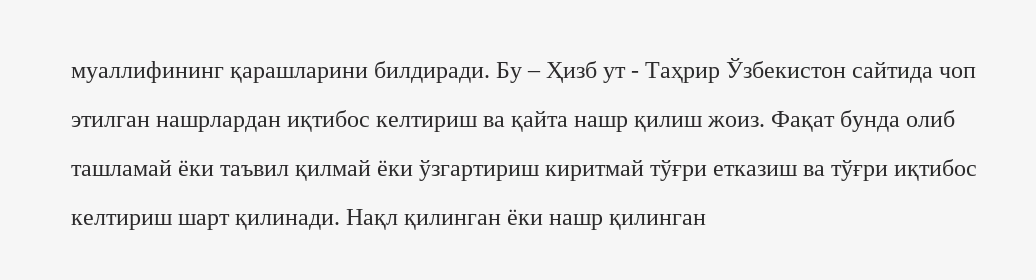муаллифининг қарашларини билдиради. Бу – Ҳизб ут - Таҳрир Ўзбекистон сайтида чоп этилган нашрлардан иқтибос келтириш ва қайта нашр қилиш жоиз. Фақат бунда олиб ташламай ёки таъвил қилмай ёки ўзгартириш киритмай тўғри етказиш ва тўғри иқтибос келтириш шарт қилинади. Нақл қилинган ёки нашр қилинган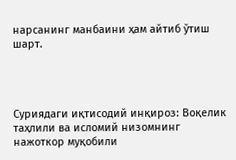нарсанинг манбаини ҳам айтиб ўтиш шарт.




Суриядаги иқтисодий инқироз: Воқелик таҳлили ва исломий низомнинг нажоткор муқобили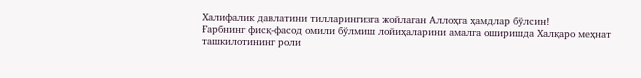Халифалик давлатини тилларингизга жойлаган Аллоҳга ҳамдлар бўлсин!
Ғарбнинг фисқ-фасод омили бўлмиш лойиҳаларини амалга оширишда Халқаро меҳнат ташкилотининг роли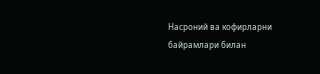Насроний ва кофирларни байрамлари билан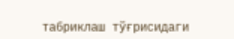табриклаш тўғрисидаги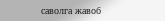саволга жавоб